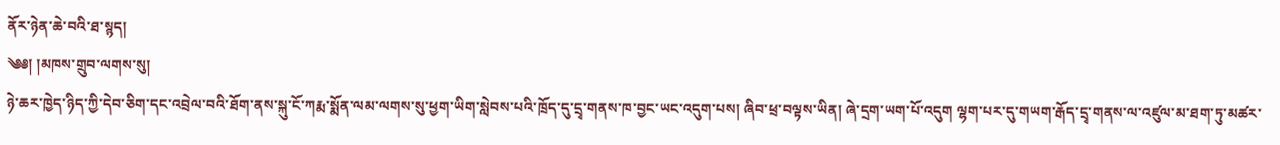ནོར་ཉེན་ཆེ་བའི་ཐ་སྙད།
༄༅། །མཁས་གྲུབ་ལགས་སུ།
ཉེ་ཆར་ཁྱེད་ཉིད་ཀྱི་དེབ་ཅིག་དང་འབྲེལ་བའི་ཐོག་ནས་སྐུ་ངོ་ཀརྨ་སྨོན་ལམ་ལགས་སུ་ཕྱག་ཡིག་སླེབས་པའི་ཁྲོད་དུ་དྲྭ་གནས་ཁ་བྱང་ཡང་འདུག་པས། ཞིབ་ཕྲ་བལྟས་ཡིན། ཞེ་དྲག་ཡག་པོ་འདུག ལྷག་པར་དུ་གཡག་རྒོད་དྲྭ་གནས་ལ་འཛུལ་མ་ཐག་ཏུ་མཚར་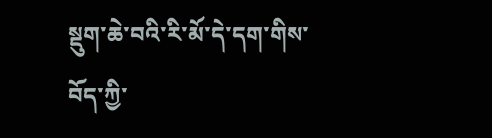སྡུག་ཆེ་བའི་རི་མོ་དེ་དག་གིས་བོད་ཀྱི་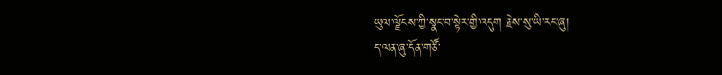ཡུལ་ལྗོངས་ཀྱི་སྣང་བ་སྟེར་གྱི་འདུག རྗེས་སུ་ཡི་རང་ཞུ།
ད་ལན་ཞུ་དོན་གཙོ་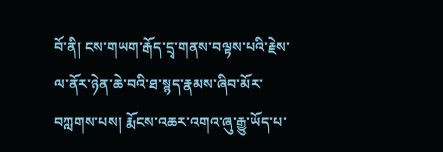བོ་ནི། ངས་གཡག་རྒོད་དྲྭ་གནས་བལྟས་པའི་རྗེས་ལ་ནོར་ཉེན་ཆེ་བའི་ཐ་སྙད་རྣམས་ཞིབ་མོར་བཀླགས་པས། རྨོངས་འཆར་འགའ་ཞུ་རྒྱུ་ཡོད་པ་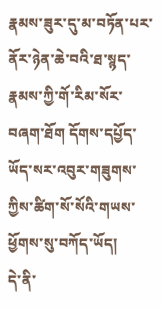རྣམས་ཟུར་དུ་མ་བཏོན་པར་ནོར་ཉེན་ཆེ་བའི་ཐ་སྙད་རྣམས་ཀྱི་གོ་རིམ་སོར་བཞག་ཐོག དོགས་དཔྱོད་ཡོད་སར་འབུར་གཟུགས་ཀྱིས་ཚིག་སོ་སོའི་གཡས་ཕྱོགས་སུ་བཀོད་ཡོད།
དེ་ནི་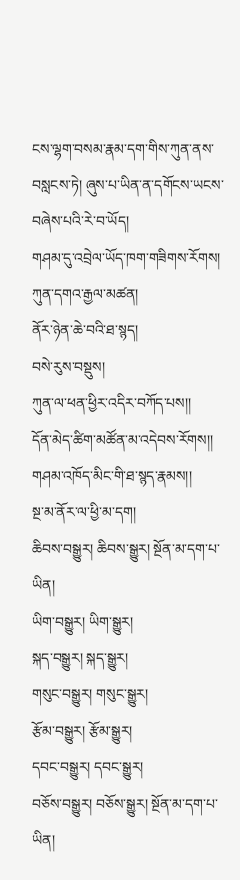ངས་ལྷག་བསམ་རྣམ་དག་གིས་ཀུན་ནས་བསླངས་ཏེ། ཞུས་པ་ཡིན་ན་དགོངས་ཡངས་བཞེས་པའི་རེ་བ་ཡོད།
གཤམ་དུ་འབྲེལ་ཡོད་ཁག་གཟིགས་རོགས།
ཀུན་དགའ་རྒྱལ་མཚན།
ནོར་ཉེན་ཆེ་བའི་ཐ་སྙད།
བསེ་རུས་བསྡུས།
ཀུན་ལ་ཕན་ཕྱིར་འདིར་བཀོད་པས།།
དོན་མེད་ཚིག་མཚོན་མ་འདེབས་རོགས།།
གཤམ་འཁོད་མིང་གི་ཐ་སྙད་རྣམས།།
སྔ་མ་ནོར་ལ་ཕྱི་མ་དག།
ཆིབས་བསྒྱུར། ཆིབས་སྒྱུར། སྔོན་མ་དག་པ་ཡིན།
ཡིག་བསྒྱུར། ཡིག་སྒྱུར།
སྐད་བསྒྱུར། སྐད་སྒྱུར།
གསུང་བསྒྱུར། གསུང་སྒྱུར།
རྩོམ་བསྒྱུར། རྩོམ་སྒྱུར།
དབང་བསྒྱུར། དབང་སྒྱུར།
བཅོས་བསྒྱུར། བཅོས་སྒྱུར། སྔོན་མ་དག་པ་ཡིན།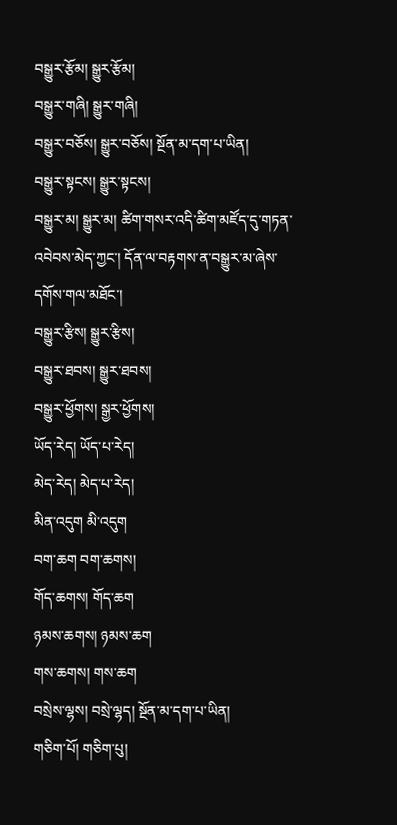བསྒྱུར་རྩོམ། སྒྱུར་རྩོམ།
བསྒྱུར་གཞི། སྒྱུར་གཞི།
བསྒྱུར་བཅོས། སྒྱུར་བཅོས། སྔོན་མ་དག་པ་ཡིན།
བསྒྱུར་སྟངས། སྒྱུར་སྟངས།
བསྒྱུར་མ། སྒྱུར་མ། ཚིག་གསར་འདི་ཚིག་མཛོད་དུ་གཏན་འབེབས་མེད་ཀྱང་། དོན་ལ་བརྟགས་ན་བསྒྱུར་མ་ཞེས་དགོས་གལ་མཐོང་།
བསྒྱུར་རྩིས། སྒྱུར་རྩིས།
བསྒྱུར་ཐབས། སྒྱུར་ཐབས།
བསྒྱུར་ཕྱོགས། སྒྱར་ཕྱོགས།
ཡོད་རེད། ཡོད་པ་རེད།
མེད་རེད། མེད་པ་རེད།
མིན་འདུག མི་འདུག
བག་ཆག བག་ཆགས།
གོད་ཆགས། གོད་ཆག
ཉམས་ཆགས། ཉམས་ཆག
གས་ཆགས། གས་ཆག
བསྲེས་ལྷས། བསྲེ་ལྷད། སྔོན་མ་དག་པ་ཡིན།
གཅིག་པོ། གཅིག་པུ།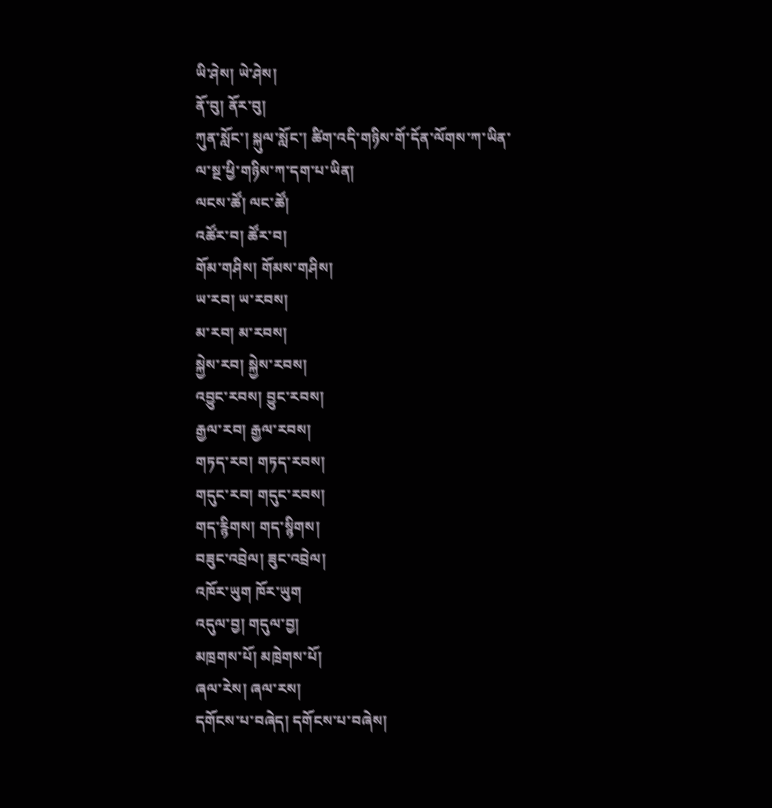ཡི་ཤེས། ཡེ་ཤེས།
ནོ་བུ། ནོར་བུ།
ཀུན་སློང་། སྐུལ་སློང་། ཚིག་འདི་གཉིས་གོ་དོན་ལོགས་ཀ་ཡིན་ལ་སྔ་ཕྱི་གཉིས་ཀ་དག་པ་ཡིན།
ལངས་ཚོ། ལང་ཚོ།
འཚོར་བ། ཚོར་བ།
གོམ་གཤིས། གོམས་གཤིས།
ཡ་རབ། ཡ་རབས།
མ་རབ། མ་རབས།
སྐྱེས་རབ། སྐྱེས་རབས།
འབྱུང་རབས། བྱུང་རབས།
རྒྱལ་རབ། རྒྱལ་རབས།
གཏད་རབ། གཏད་རབས།
གདུང་རབ། གདུང་རབས།
གད་རྙིགས། གད་སྙིགས།
བཟུང་འབྲེལ། ཟུང་འབྲེལ།
འཁོར་ཡུག ཁོར་ཡུག
འདུལ་བྱ། གདུལ་བྱ།
མཁྲགས་པོ། མཁྲེགས་པོ།
ཞལ་རེས། ཞལ་རས།
དགོངས་པ་བཞེད། དགོངས་པ་བཞེས།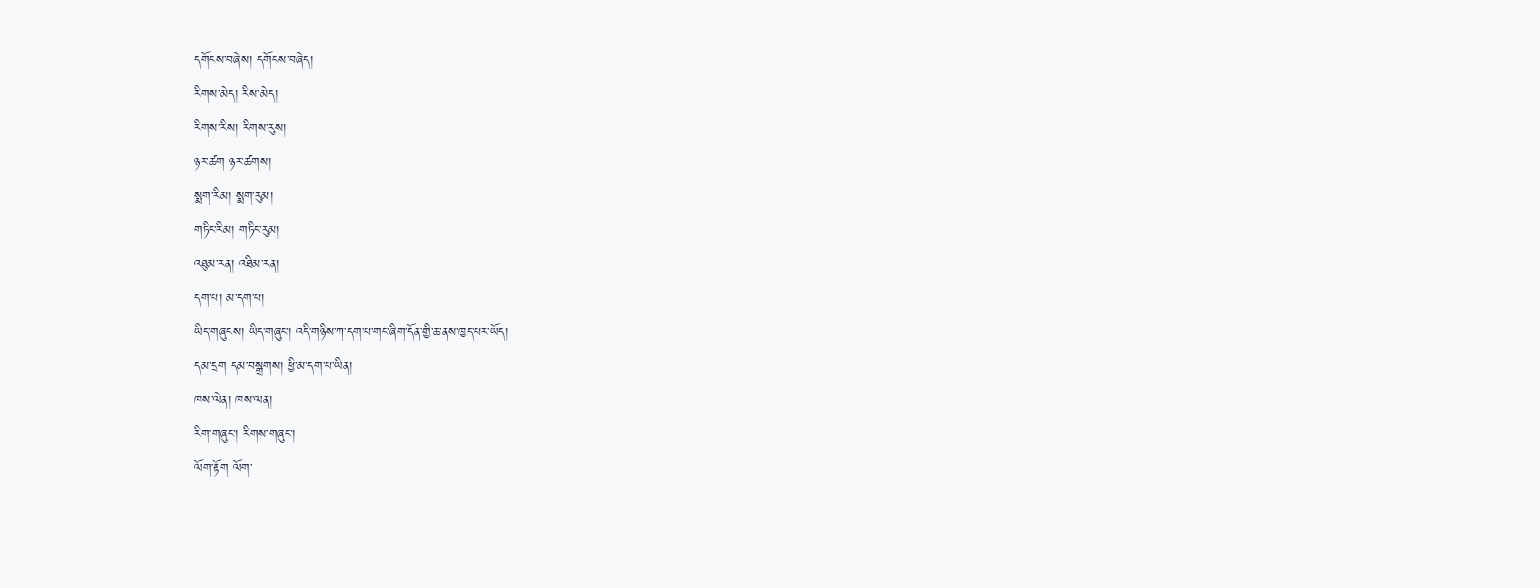དགོངས་བཞེས། དགོངས་བཞེད།
རིགས་མེད། རིས་མེད།
རིགས་རིས། རིགས་རུས།
ཉར་ཚག ཉར་ཚགས།
སྨག་རིམ། སྨག་རུམ།
གཏིང་རིམ། གཏིང་རུམ།
འཐུམ་རན། འཐིམ་རན།
དག་པ། མ་དག་པ།
ཡིད་གཞུངས། ཡིད་གཞུང་། འདི་གཉིས་ཀ་དག་པ་གང་ཞིག་དོན་གྱི་ཆ་ནས་ཁྱད་པར་ཡོད།
དམ་དྲག དམ་བསྒྲགས། ཕྱི་མ་དག་པ་ཡིན།
ཁས་ལེན། ཁས་ལན།
རིག་གཞུང་། རིགས་གཞུང་།
ལོག་རྟོག ལོག་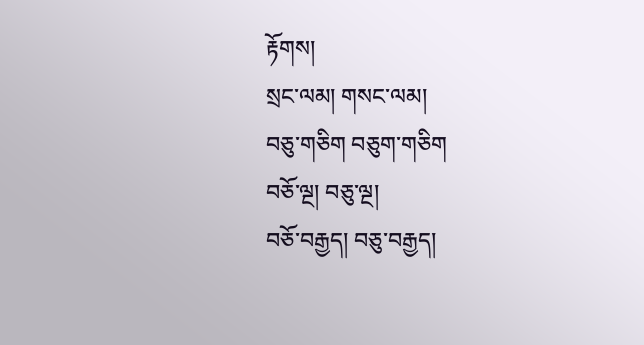རྟོགས།
སྲང་ལམ། གསང་ལམ།
བཅུ་གཅིག བཅུག་གཅིག
བཅོ་ལྔ། བཅུ་ལྔ།
བཅོ་བརྒྱད། བཅུ་བརྒྱད།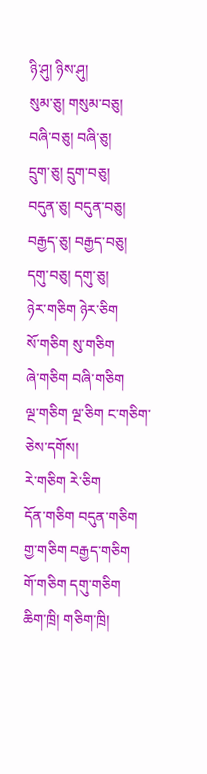ཉི་ཤུ། ཉིས་ཤུ།
སུམ་ཅུ། གསུམ་བཅུ།
བཞི་བཅུ། བཞི་ཅུ།
དྲུག་ཅུ། དྲུག་བཅུ།
བདུན་ཅུ། བདུན་བཅུ།
བརྒྱད་ཅུ། བརྒྱད་བཅུ།
དགུ་བཅུ། དགུ་ཅུ།
ཉེར་གཅིག ཉེར་ཅིག
སོ་གཅིག སུ་གཅིག
ཞེ་གཅིག བཞི་གཅིག
ལྔ་གཅིག ལྔ་ཅིག ང་གཅིག་ཅེས་དགོས།
རེ་གཅིག རེ་ཅིག
དོན་གཅིག བདུན་གཅིག
གྱ་གཅིག བརྒྱད་གཅིག
གོ་གཅིག དགུ་གཅིག
ཆིག་ཁྲི། གཅིག་ཁྲི།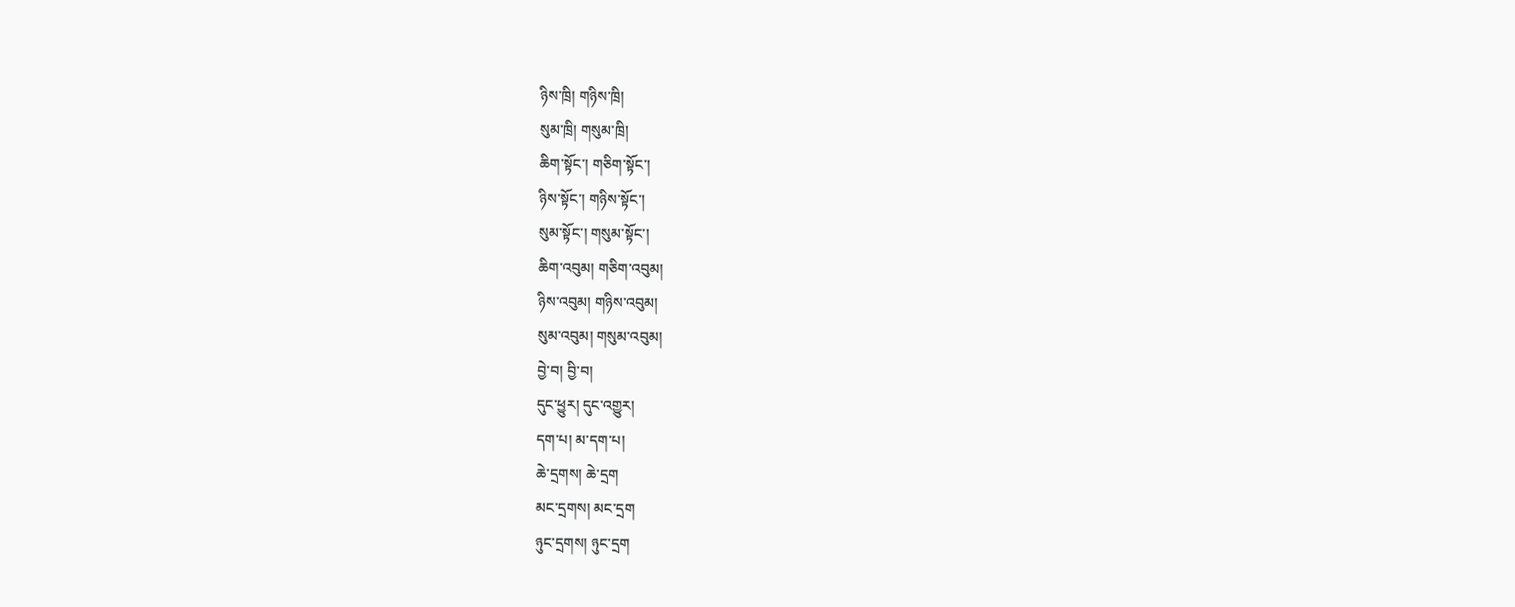ཉིས་ཁྲི། གཉིས་ཁྲི།
སུམ་ཁྲི། གསུམ་ཁྲི།
ཆིག་སྟོང་། གཅིག་སྟོང་།
ཉིས་སྟོང་། གཉིས་སྟོང་།
སུམ་སྟོང་། གསུམ་སྟོང་།
ཆིག་འབུམ། གཅིག་འབུམ།
ཉིས་འབུམ། གཉིས་འབུམ།
སུམ་འབུམ། གསུམ་འབུམ།
བྱེ་བ། བྱི་བ།
དུང་ཕྱུར། དུང་འགྱུར།
དག་པ། མ་དག་པ།
ཆེ་དྲགས། ཆེ་དྲག
མང་དྲགས། མང་དྲག
ཉུང་དྲགས། ཉུང་དྲག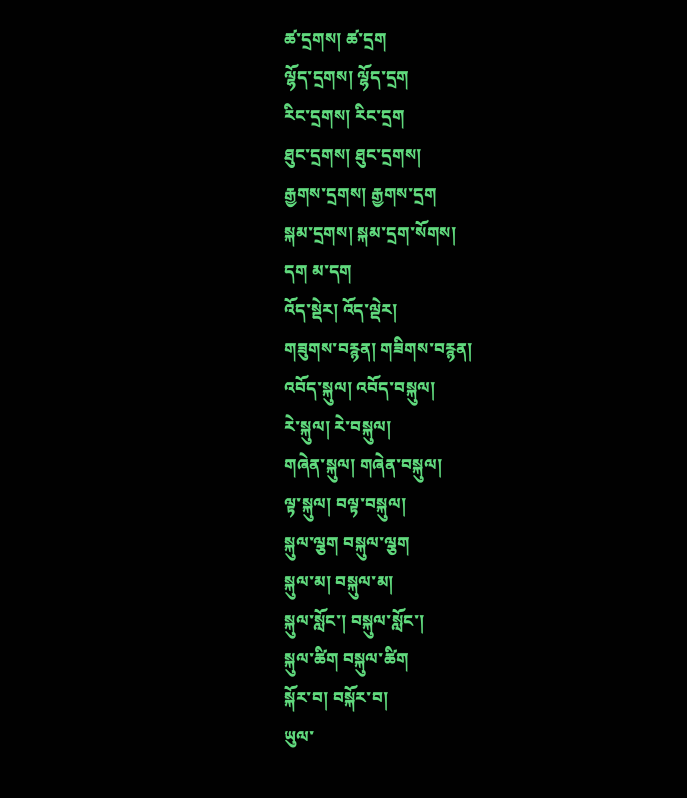ཚ་དྲགས། ཚ་དྲག
ལྷོད་དྲགས། ལྷོད་དྲག
རིང་དྲགས། རིང་དྲག
ཐུང་དྲགས། ཐུང་དྲགས།
རྒྱགས་དྲགས། རྒྱགས་དྲག
སྐམ་དྲགས། སྐམ་དྲག་སོགས།
དག མ་དག
འོད་སྡེར། འོད་ལྡེར།
གཟུགས་བརྙན། གཟིགས་བརྙན།
འབོད་སྐུལ། འབོད་བསྐུལ།
རེ་སྐུལ། རེ་བསྐུལ།
གཞེན་སྐུལ། གཞེན་བསྐུལ།
ལྟ་སྐུལ། བལྟ་བསྐུལ།
སྐུལ་ལྕག བསྐུལ་ལྕག
སྐུལ་མ། བསྐུལ་མ།
སྐུལ་སློང་། བསྐུལ་སློང་།
སྐུལ་ཚིག བསྐུལ་ཚིག
སྐོར་བ། བསྐོར་བ།
ཡུལ་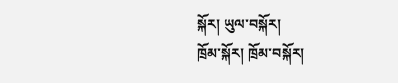སྐོར། ཡུལ་བསྐོར།
ཁྲོམ་སྐོར། ཁྲོམ་བསྐོར།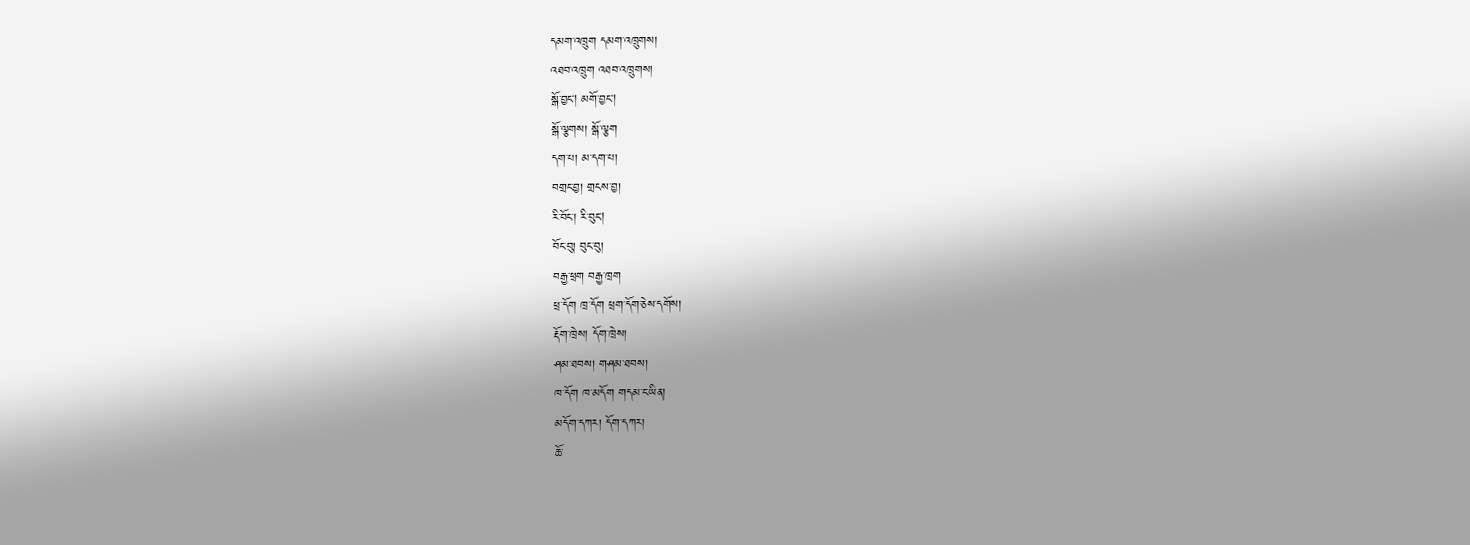དམག་འཁྲུག དམག་འཁྲུགས།
འཐབ་འཁྲུག འཐབ་འཁྲུགས།
སྒོ་བྱང། མགོ་བྱང།
སྒོ་ལྕགས། སྒོ་ལྕག
དག་པ། མ་དག་པ།
བགྲང་བྱ། གྲངས་བྱ།
རི་བོང་། རི་བུང།
བོང་བུ། བུང་བུ།
བརྒྱ་ཕྲག བརྒྱ་ཁྲག
ཕྲ་དོག ཁྲ་དོག ཕྲག་དོག་ཅེས་དགོས།
རྡོག་ཁྲེས། དོག་ཁྲེས།
ཤམ་ཐབས། གཤམ་ཐབས།
ཁ་དོག ཁ་མདོག གདམ་ང་ཡིན།
མདོག་དཀར། དོག་དཀར།
ཆོ་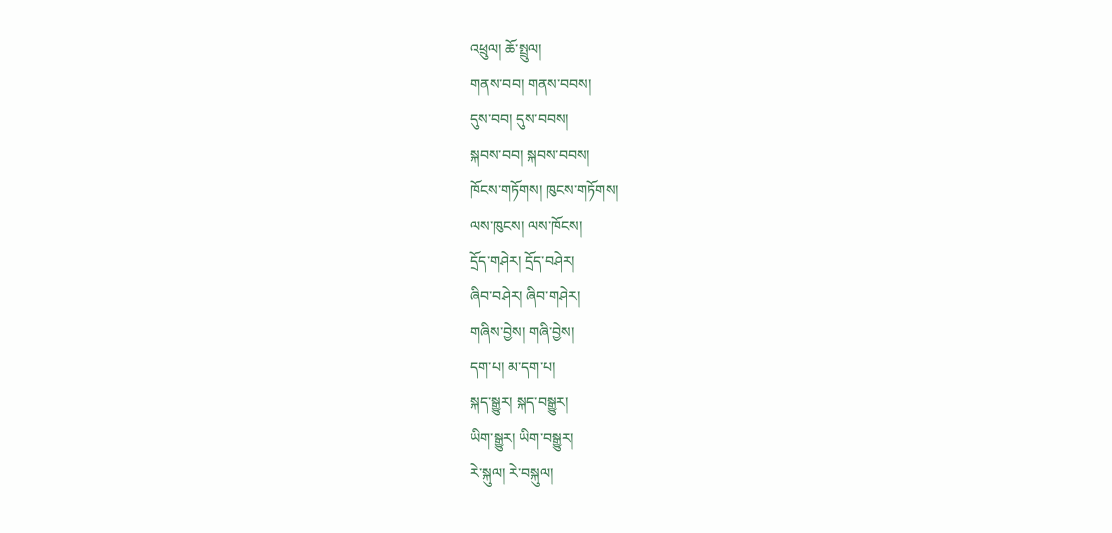འཕྲུལ། ཆོ་སྤྲུལ།
གནས་བབ། གནས་བབས།
དུས་བབ། དུས་བབས།
སྐབས་བབ། སྐབས་བབས།
ཁོངས་གཏོགས། ཁུངས་གཏོགས།
ལས་ཁུངས། ལས་ཁོངས།
དྲོད་གཤེར། དྲོད་བཤེར།
ཞིབ་བཤེར། ཞིབ་གཤེར།
གཞིས་བྱེས། གཞི་བྱེས།
དག་པ། མ་དག་པ།
སྐད་སྒྱུར། སྐད་བསྒྱུར།
ཡིག་སྒྱུར། ཡིག་བསྒྱུར།
རེ་སྐུལ། རེ་བསྐུལ།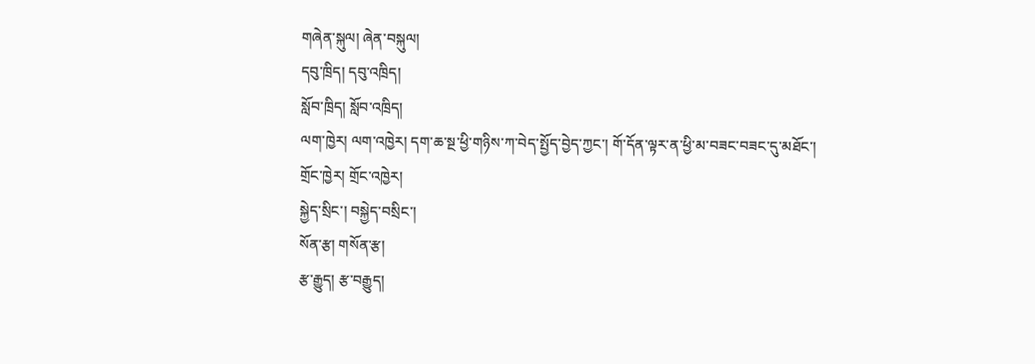གཞེན་སྐུལ། ཞེན་བསྐུལ།
དབུ་ཁྲིད། དབུ་འཁྲིད།
སློབ་ཁྲིད། སློབ་འཁྲིད།
ལག་ཁྱེར། ལག་འཁྱེར། དག་ཆ་སྔ་ཕྱི་གཉིས་ཀ་བེད་སྤྱོད་བྱེད་ཀྱང་། གོ་དོན་ལྟར་ན་ཕྱི་མ་བཟང་བཟང་དུ་མཐོང་།
གྲོང་ཁྱེར། གྲོང་འཁྱེར།
སྐྱེད་སྲིང་། བསྐྱེད་བསྲིང་།
སོན་རྩ། གསོན་རྩ།
རྩ་རྒྱུད། རྩ་བརྒྱུད།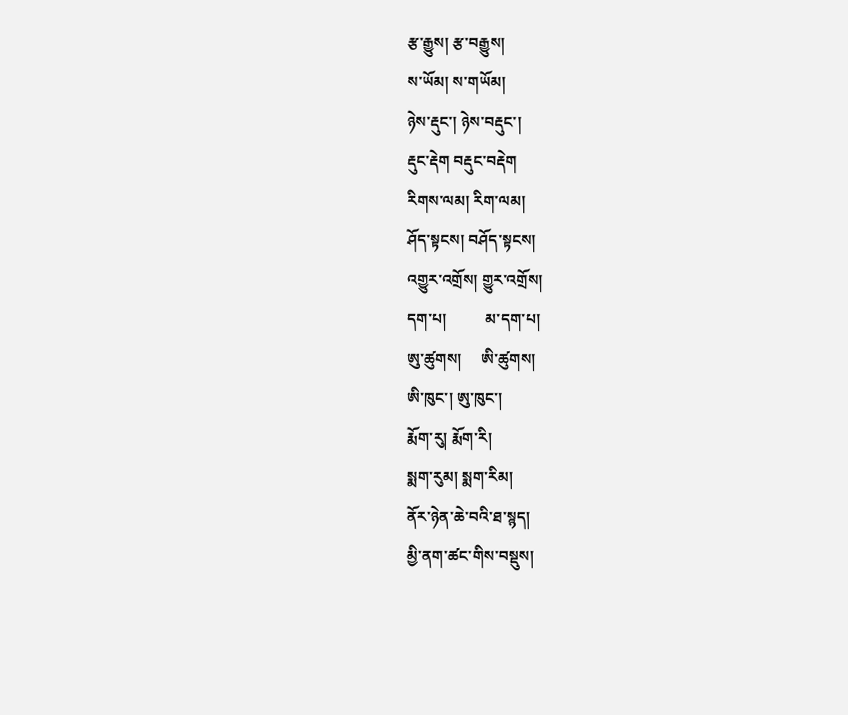རྩ་རྒྱུས། རྩ་བརྒྱུས།
ས་ཡོམ། ས་གཡོམ།
ཉེས་རྡུང་། ཉེས་བརྡུང་།
རྡུང་རྡེག བརྡུང་བརྡེག
རིགས་ལམ། རིག་ལམ།
ཤོད་སྟངས། བཤོད་སྟངས།
འགྱུར་འགྲོས། གྱུར་འགྲོས།
དག་པ།          མ་དག་པ།
ཨུ་ཚུགས།     ཨི་ཚུགས།
ཨི་ཁུང་། ཨུ་ཁུང་།
རྨོག་རུ། རྨོག་རི།
སྨག་རུམ། སྨག་རིམ།
ནོར་ཉེན་ཆེ་བའི་ཐ་སྙད།
མྱི་ནག་ཚང་གིས་བསྡུས།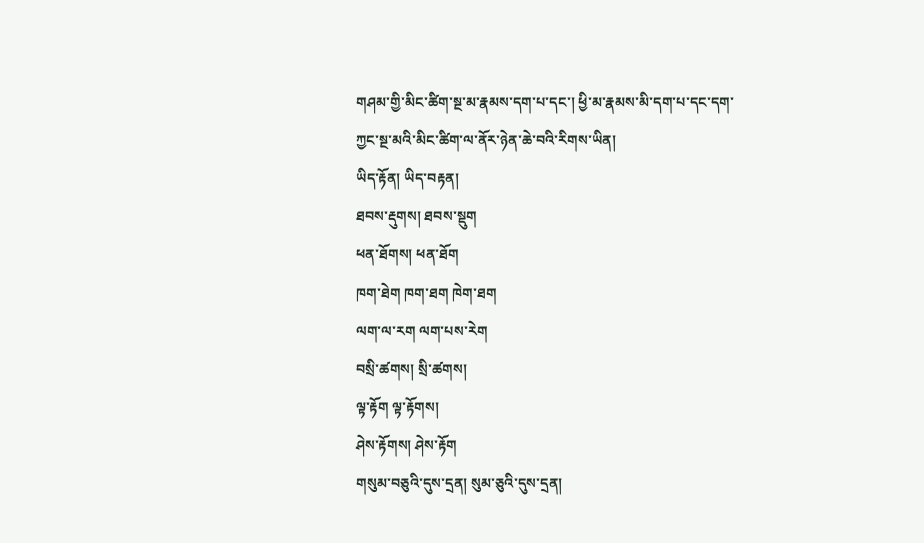གཤམ་གྱི་མིང་ཚིག་སྔ་མ་རྣམས་དག་པ་དང་། ཕྱི་མ་རྣམས་མི་དག་པ་དང་དག་ཀྱང་སྔ་མའི་མིང་ཚིག་ལ་ནོར་ཉེན་ཆེ་བའི་རིགས་ཡིན།
ཡིད་རྟོན། ཡིད་བརྟན།
ཐབས་རྡུགས། ཐབས་སྡུག
ཕན་ཐོགས། ཕན་ཐོག
ཁག་ཐེག ཁག་ཐག ཁེག་ཐག
ལག་ལ་རག ལག་པས་རེག
བསྲི་ཚགས། སྲི་ཚགས།
ལྟ་རྟོག ལྟ་རྟོགས།
ཤེས་རྟོགས། ཤེས་རྟོག
གསུམ་བཅུའི་དུས་དྲན། སུམ་ཅུའི་དུས་དྲན།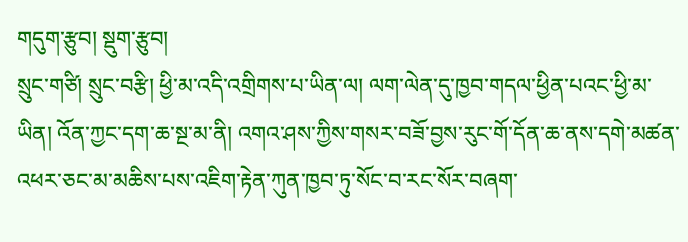གདུག་རྩུབ། སྡུག་རྩུབ།
སྲུང་གཙི། སྲུང་བརྩི། ཕྱི་མ་འདི་འགྲིགས་པ་ཡིན་ལ། ལག་ལེན་དུ་ཁྱབ་གདལ་ཕྱིན་པའང་ཕྱི་མ་ཡིན། འོན་ཀྱང་དག་ཆ་སྔ་མ་ནི། འགའ་ཤས་ཀྱིས་གསར་བཟོ་བྱས་རུང་གོ་དོན་ཆ་ནས་དགེ་མཚན་འཕར་ཅང་མ་མཆིས་པས་འཇིག་རྟེན་ཀུན་ཁྱབ་ཏུ་སོང་བ་རང་སོར་བཞག་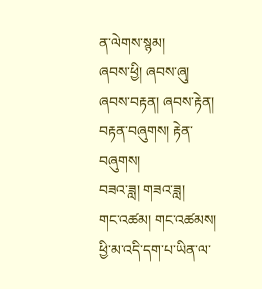ན་ལེགས་སྙམ།
ཞབས་ཕྱི། ཞབས་ཞུ།
ཞབས་བརྟན། ཞབས་རྟེན།
བརྟན་བཞུགས། རྟེན་བཞུགས།
བཟའ་ཟླ། གཟའ་ཟླ།
གང་འཚམ། གང་འཚམས། ཕྱི་མ་འདི་དག་པ་ཡིན་ལ་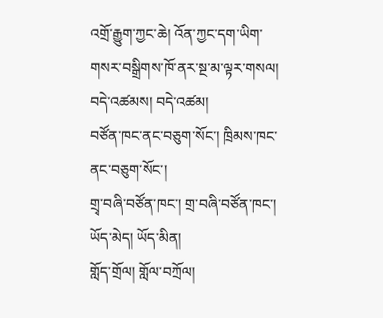འགྲོ་རྒྱུག་ཀྱང་ཆེ། འོན་ཀྱང་དག་ཡིག་གསར་བསྒྲིགས་ཁོ་ནར་སྔ་མ་ལྟར་གསལ།
བདེ་འཚམས། བདེ་འཚམ།
བཙོན་ཁང་ནང་བཅུག་སོང་། ཁྲིམས་ཁང་ནང་བཅུག་སོང་།
གྲྭ་བཞི་བཙོན་ཁང་། གྲ་བཞི་བཙོན་ཁང་།
ཡོད་མེད། ཡོད་མིན།
གློད་གྲོལ། གློལ་བཀྲོལ།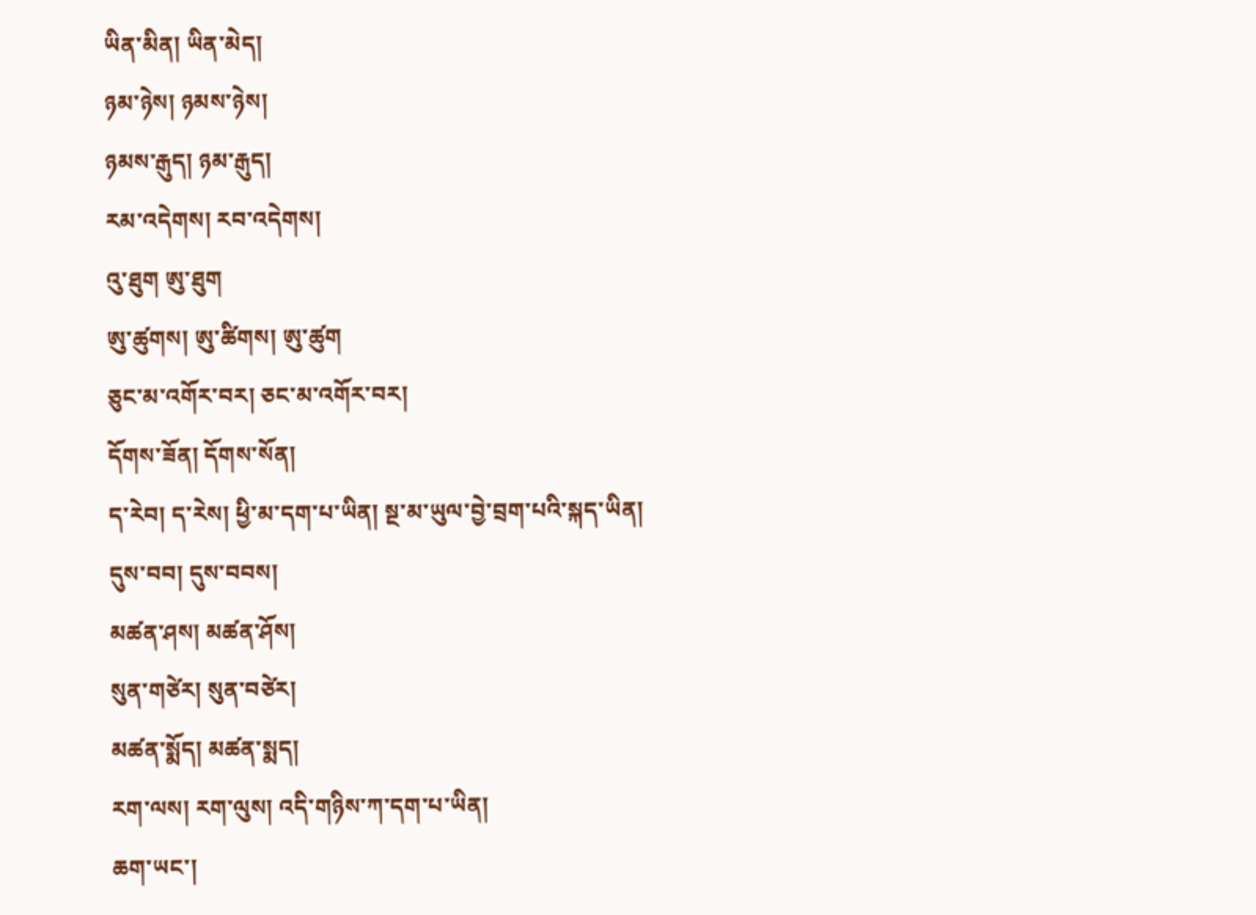ཡིན་མིན། ཡིན་མེད།
ཉམ་ཉེས། ཉམས་ཉེས།
ཉམས་རྒུད། ཉམ་རྒུད།
རམ་འདེགས། རབ་འདེགས།
འུ་ཐུག ཨུ་ཐུག
ཨུ་ཚུགས། ཨུ་ཚིགས། ཨུ་ཚུག
ཅུང་མ་འགོར་བར། ཅང་མ་འགོར་བར།
དོགས་ཟོན། དོགས་སོན།
ད་རེབ། ད་རེས། ཕྱི་མ་དག་པ་ཡིན། སྔ་མ་ཡུལ་བྱེ་བྲག་པའི་སྐད་ཡིན།
དུས་བབ། དུས་བབས།
མཚན་ཤས། མཚན་ཤོས།
སུན་གཙེར། སུན་བཙེར།
མཚན་སྨོད། མཚན་སྨད།
རག་ལས། རག་ལུས། འདི་གཉིས་ཀ་དག་པ་ཡིན།
ཆག་ཡང་།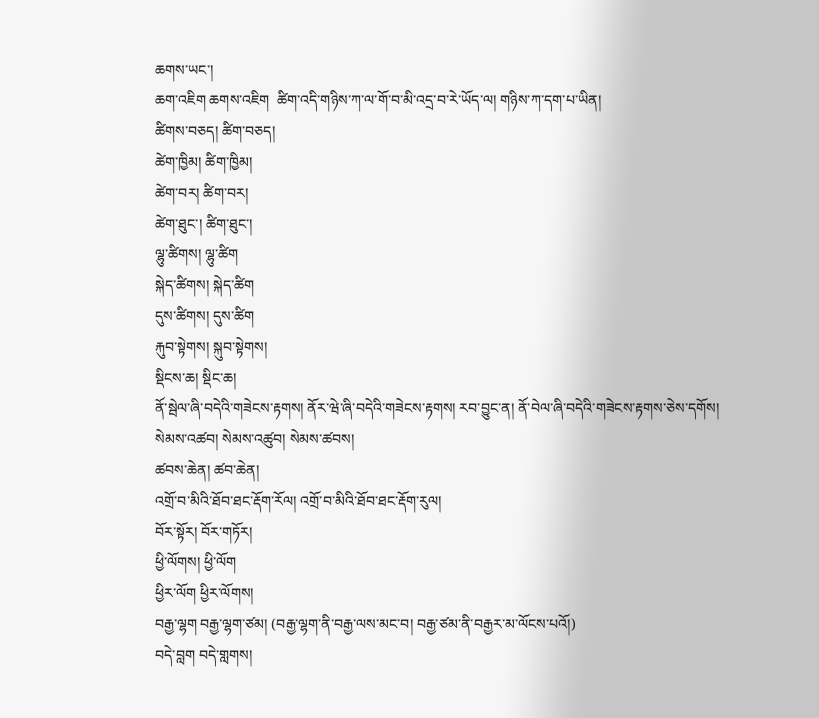ཆགས་ཡང་།
ཆག་འཇིག ཆགས་འཇིག  ཚིག་འདི་གཉིས་ཀ་ལ་གོ་བ་མི་འདྲ་བ་རེ་ཡོད་ལ། གཉིས་ཀ་དག་པ་ཡིན།
ཚིགས་བཅད། ཚིག་བཅད།
ཚེག་ཁྱིམ། ཚིག་ཁྱིམ།
ཚེག་བར། ཚིག་བར།
ཚེག་ཐུང་། ཚིག་ཐུང་།
ལྷུ་ཚིགས། ལྷུ་ཚིག
སྐེད་ཚིགས། སྐེད་ཚིག
དུས་ཚིགས། དུས་ཚིག
རྐུབ་སྟེགས། སྐུབ་སྟེགས།
སྡིངས་ཆ། སྡིང་ཆ།
ནོ་སྦེལ་ཞི་བདེའི་གཟེངས་རྟགས། ནོར་ཝེ་ཞི་བདེའི་གཟེངས་རྟགས། རབ་བྱུང་ན། ནོ་བེལ་ཞི་བདེའི་གཟེངས་རྟགས་ཅེས་དགོས།
སེམས་འཚབ། སེམས་འཚུབ། སེམས་ཚབས།
ཚབས་ཆེན། ཚབ་ཆེན།
འགྲོ་བ་མིའི་ཐོབ་ཐང་རྡོག་རོལ། འགྲོ་བ་མིའི་ཐོབ་ཐང་རྡོག་རུལ།
བོར་སྟོར། བོར་གཏོར།
ཕྱི་ལོགས། ཕྱི་ལོག
ཕྱིར་ལོག ཕྱིར་ལོགས།
བརྒྱ་ལྷག བརྒྱ་ལྷག་ཙམ། (བརྒྱ་ལྷག་ནི་བརྒྱ་ལས་མང་བ། བརྒྱ་ཙམ་ནི་བརྒྱར་མ་ལོངས་པའོ།)
བདེ་བླག བདེ་གླགས།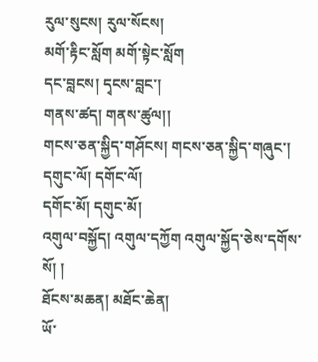རུལ་སུངས། རུལ་སོངས།
མགོ་རྟིང་སློག མགོ་སྟེང་སློག
དང་བླངས། དྭངས་བླང་།
གནས་ཚད། གནས་ཚུལ།།
གངས་ཅན་སྐྱིད་གཤོངས། གངས་ཅན་སྐྱིད་གཞུང་།
དགུང་ལོ། དགོང་ལོ།
དགོང་མོ། དགུང་མོ།
འགུལ་བསྐྱོད། འགུལ་དཀྱོག འགུལ་སྐྱོད་ཅེས་དགོས་སོ། །
ཐོངས་མཆན། མཐོང་ཆེན།
ཡོ་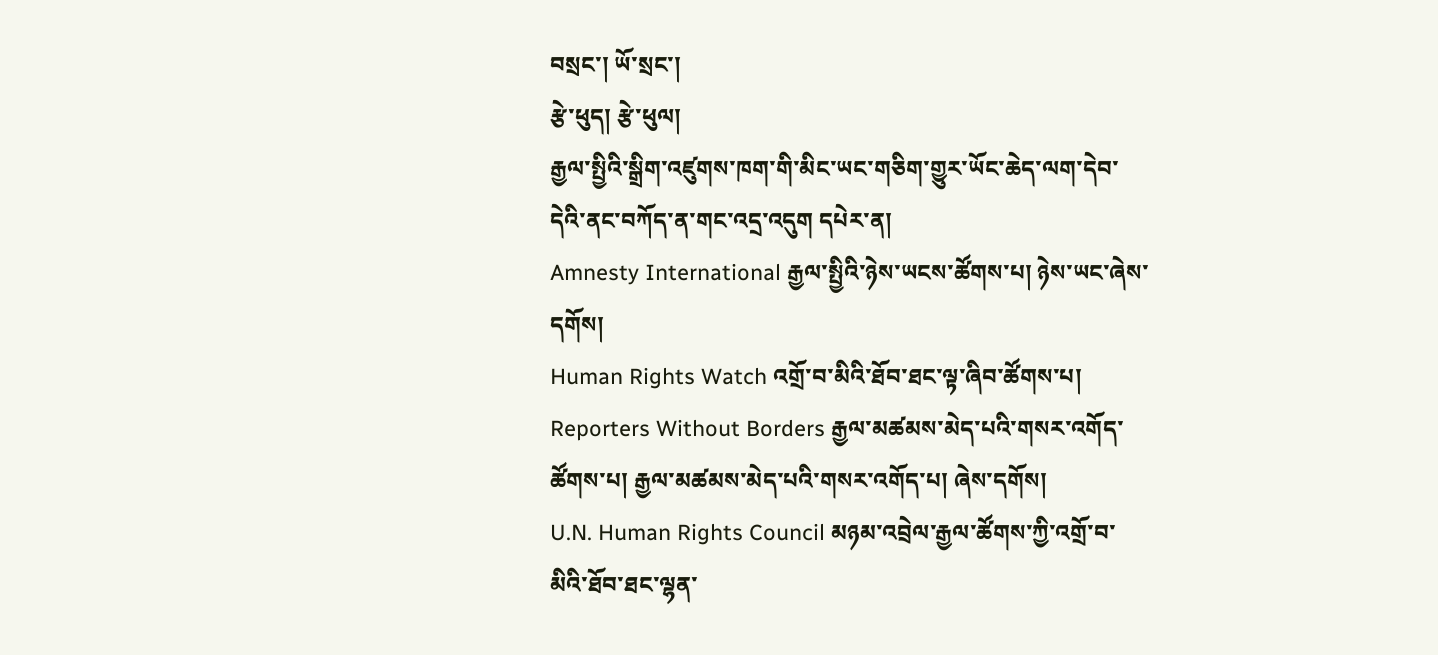བསྲང་། ཡོ་སྲང་།
རྩེ་ཕུད། རྩེ་ཕུལ།
རྒྱལ་སྤྱིའི་སྒྲིག་འཛུགས་ཁག་གི་མིང་ཡང་གཅིག་གྱུར་ཡོང་ཆེད་ལག་དེབ་དེའི་ནང་བཀོད་ན་གང་འདྲ་འདུག དཔེར་ན།
Amnesty International རྒྱལ་སྤྱིའི་ཉེས་ཡངས་ཚོགས་པ། ཉེས་ཡང་ཞེས་དགོས།
Human Rights Watch འགྲོ་བ་མིའི་ཐོབ་ཐང་ལྟ་ཞིབ་ཚོགས་པ།
Reporters Without Borders རྒྱལ་མཚམས་མེད་པའི་གསར་འགོད་ཚོགས་པ། རྒྱལ་མཚམས་མེད་པའི་གསར་འགོད་པ། ཞེས་དགོས།
U.N. Human Rights Council མཉམ་འབྲེལ་རྒྱལ་ཚོགས་ཀྱི་འགྲོ་བ་མིའི་ཐོབ་ཐང་ལྷན་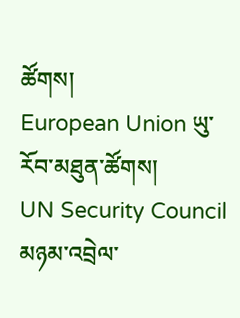ཚོགས།
European Union ཡུ་རོབ་མཐུན་ཚོགས།
UN Security Council མཉམ་འབྲེལ་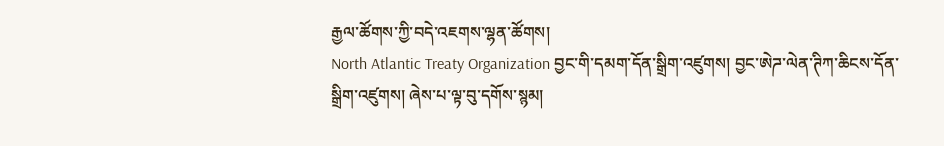རྒྱལ་ཚོགས་ཀྱི་བདེ་འཇགས་ལྷན་ཚོགས།
North Atlantic Treaty Organization བྱང་གི་དམག་དོན་སྒྲིག་འཛུགས། བྱང་ཨེཌ་ལེན་ཊིཀ་ཆིངས་དོན་སྒྲིག་འཛུགས། ཞེས་པ་ལྟ་བུ་དགོས་སྙམ།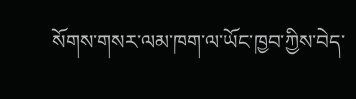སོགས་གསར་ལམ་ཁག་ལ་ཡོང་ཁྱབ་ཀྱིས་བེད་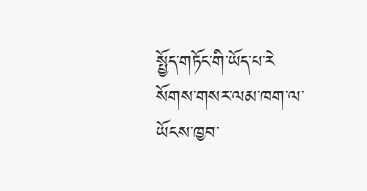སྤྱོད་གཏོང་གི་ཡོད་པ་རེ
སོགས་གསར་ལམ་ཁག་ལ་ཡོངས་ཁྱབ་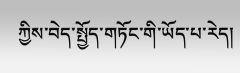ཀྱིས་བེད་སྤྱོད་གཏོང་གི་ཡོད་པ་རེད།